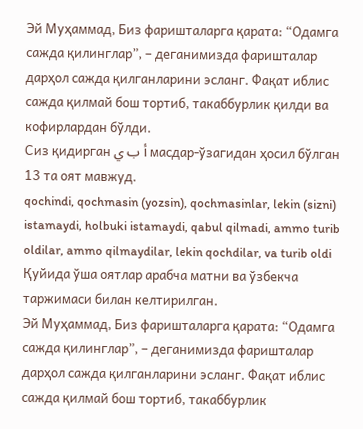Эй Муҳаммад, Биз фаришталарга қарата: “Одамга сажда қилинглар”, – деганимизда фаришталар дарҳол сажда қилганларини эсланг. Фақат иблис сажда қилмай бош тортиб, такаббурлик қилди ва кофирлардан бўлди.
Сиз қидирган أ ب ي масдар-ўзагидан ҳосил бўлган 13 та оят мавжуд.
qochindi, qochmasin (yozsin), qochmasinlar, lekin (sizni) istamaydi, holbuki istamaydi, qabul qilmadi, ammo turib oldilar, ammo qilmaydilar, lekin qochdilar, va turib oldi
Қуйида ўша оятлар арабча матни ва ўзбекча таржимаси билан келтирилган.
Эй Муҳаммад, Биз фаришталарга қарата: “Одамга сажда қилинглар”, – деганимизда фаришталар дарҳол сажда қилганларини эсланг. Фақат иблис сажда қилмай бош тортиб, такаббурлик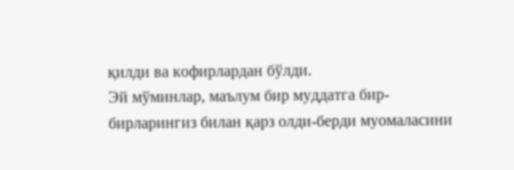қилди ва кофирлардан бўлди.
Эй мўминлар, маълум бир муддатга бир-бирларингиз билан қарз олди-берди муомаласини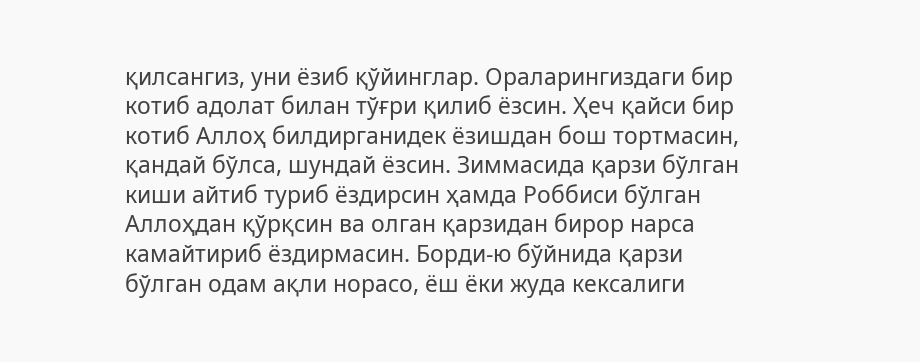қилсангиз, уни ёзиб қўйинглар. Ораларингиздаги бир котиб адолат билан тўғри қилиб ёзсин. Ҳеч қайси бир котиб Аллоҳ билдирганидек ёзишдан бош тортмасин, қандай бўлса, шундай ёзсин. Зиммасида қарзи бўлган киши айтиб туриб ёздирсин ҳамда Роббиси бўлган Аллоҳдан қўрқсин ва олган қарзидан бирор нарса камайтириб ёздирмасин. Борди-ю бўйнида қарзи бўлган одам ақли норасо, ёш ёки жуда кексалиги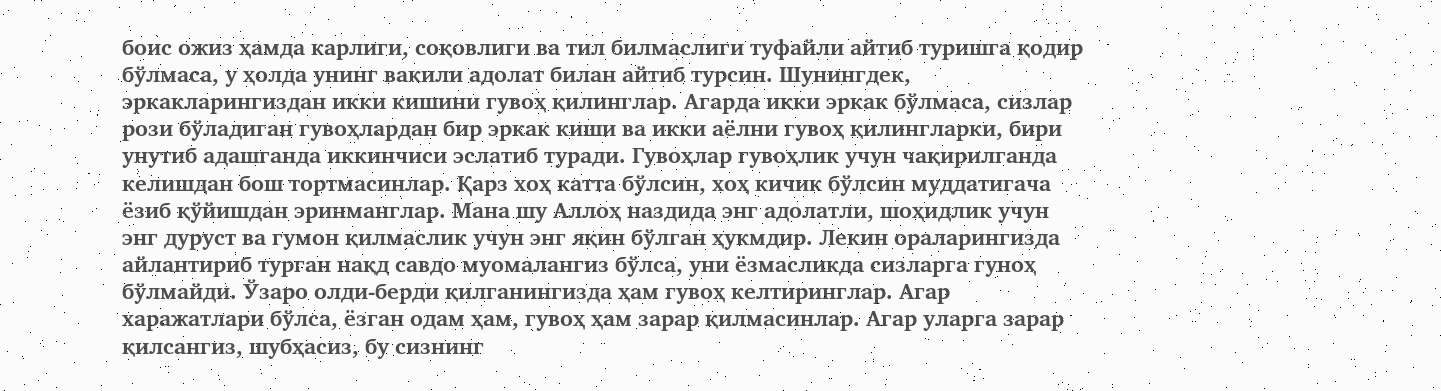боис ожиз ҳамда карлиги, соқовлиги ва тил билмаслиги туфайли айтиб туришга қодир бўлмаса, у ҳолда унинг вакили адолат билан айтиб турсин. Шунингдек, эркакларингиздан икки кишини гувоҳ қилинглар. Агарда икки эркак бўлмаса, сизлар рози бўладиган гувоҳлардан бир эркак киши ва икки аёлни гувоҳ қилингларки, бири унутиб адашганда иккинчиси эслатиб туради. Гувоҳлар гувоҳлик учун чақирилганда келишдан бош тортмасинлар. Қарз хоҳ катта бўлсин, хоҳ кичик бўлсин муддатигача ёзиб қўйишдан эринманглар. Мана шу Аллоҳ наздида энг адолатли, шоҳидлик учун энг дуруст ва гумон қилмаслик учун энг яқин бўлган ҳукмдир. Лекин ораларингизда айлантириб турган нақд савдо муомалангиз бўлса, уни ёзмасликда сизларга гуноҳ бўлмайди. Ўзаро олди-берди қилганингизда ҳам гувоҳ келтиринглар. Агар харажатлари бўлса, ёзган одам ҳам, гувоҳ ҳам зарар қилмасинлар. Агар уларга зарар қилсангиз, шубҳасиз, бу сизнинг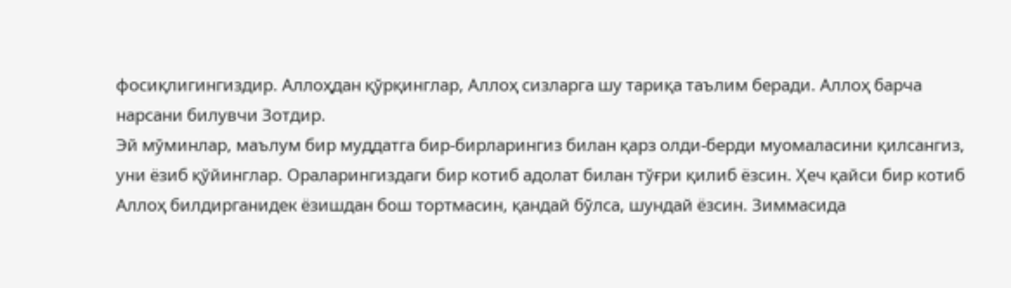фосиқлигингиздир. Аллоҳдан қўрқинглар, Аллоҳ сизларга шу тариқа таълим беради. Аллоҳ барча нарсани билувчи Зотдир.
Эй мўминлар, маълум бир муддатга бир-бирларингиз билан қарз олди-берди муомаласини қилсангиз, уни ёзиб қўйинглар. Ораларингиздаги бир котиб адолат билан тўғри қилиб ёзсин. Ҳеч қайси бир котиб Аллоҳ билдирганидек ёзишдан бош тортмасин, қандай бўлса, шундай ёзсин. Зиммасида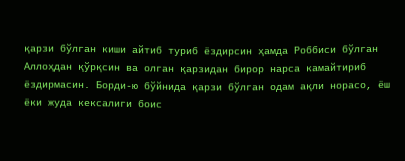қарзи бўлган киши айтиб туриб ёздирсин ҳамда Роббиси бўлган Аллоҳдан қўрқсин ва олган қарзидан бирор нарса камайтириб ёздирмасин. Борди-ю бўйнида қарзи бўлган одам ақли норасо, ёш ёки жуда кексалиги боис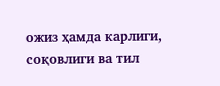ожиз ҳамда карлиги, соқовлиги ва тил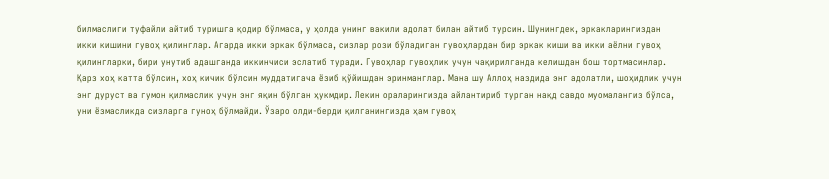билмаслиги туфайли айтиб туришга қодир бўлмаса, у ҳолда унинг вакили адолат билан айтиб турсин. Шунингдек, эркакларингиздан икки кишини гувоҳ қилинглар. Агарда икки эркак бўлмаса, сизлар рози бўладиган гувоҳлардан бир эркак киши ва икки аёлни гувоҳ қилингларки, бири унутиб адашганда иккинчиси эслатиб туради. Гувоҳлар гувоҳлик учун чақирилганда келишдан бош тортмасинлар. Қарз хоҳ катта бўлсин, хоҳ кичик бўлсин муддатигача ёзиб қўйишдан эринманглар. Мана шу Аллоҳ наздида энг адолатли, шоҳидлик учун энг дуруст ва гумон қилмаслик учун энг яқин бўлган ҳукмдир. Лекин ораларингизда айлантириб турган нақд савдо муомалангиз бўлса, уни ёзмасликда сизларга гуноҳ бўлмайди. Ўзаро олди-берди қилганингизда ҳам гувоҳ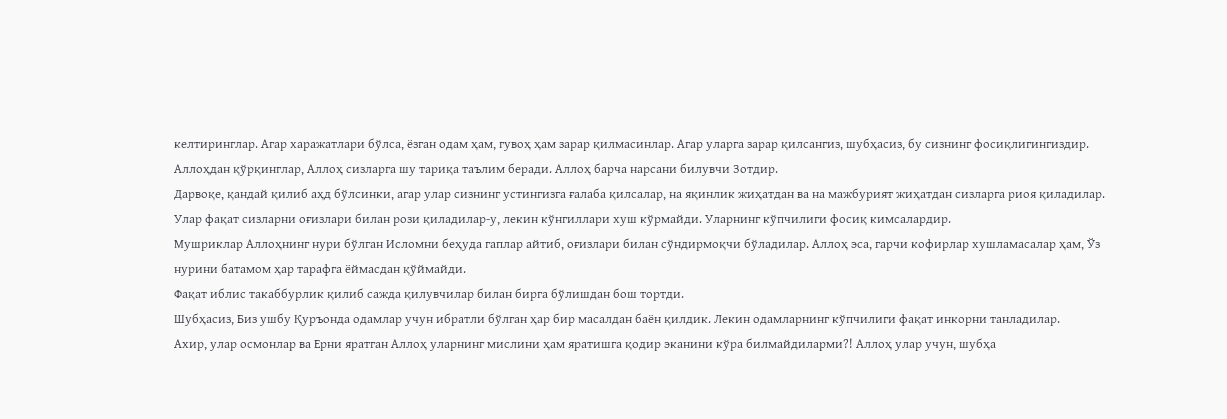келтиринглар. Агар харажатлари бўлса, ёзган одам ҳам, гувоҳ ҳам зарар қилмасинлар. Агар уларга зарар қилсангиз, шубҳасиз, бу сизнинг фосиқлигингиздир. Аллоҳдан қўрқинглар, Аллоҳ сизларга шу тариқа таълим беради. Аллоҳ барча нарсани билувчи Зотдир.
Дарвоқе, қандай қилиб аҳд бўлсинки, агар улар сизнинг устингизга ғалаба қилсалар, на яқинлик жиҳатдан ва на мажбурият жиҳатдан сизларга риоя қиладилар. Улар фақат сизларни оғизлари билан рози қиладилар-у, лекин кўнгиллари хуш кўрмайди. Уларнинг кўпчилиги фосиқ кимсалардир.
Мушриклар Аллоҳнинг нури бўлган Исломни беҳуда гаплар айтиб, оғизлари билан сўндирмоқчи бўладилар. Аллоҳ эса, гарчи кофирлар хушламасалар ҳам, Ўз нурини батамом ҳар тарафга ёймасдан қўймайди.
Фақат иблис такаббурлик қилиб сажда қилувчилар билан бирга бўлишдан бош тортди.
Шубҳасиз, Биз ушбу Қуръонда одамлар учун ибратли бўлган ҳар бир масалдан баён қилдик. Лекин одамларнинг кўпчилиги фақат инкорни танладилар.
Ахир, улар осмонлар ва Ерни яратган Аллоҳ уларнинг мислини ҳам яратишга қодир эканини кўра билмайдиларми?! Аллоҳ улар учун, шубҳа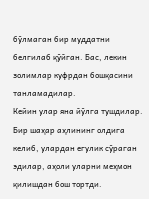бўлмаган бир муддатни белгилаб қўйган. Бас, лекин золимлар куфрдан бошқасини танламадилар.
Кейин улар яна йўлга тушдилар. Бир шаҳар аҳлининг олдига келиб, улардан егулик сўраган эдилар, аҳоли уларни меҳмон қилишдан бош тортди.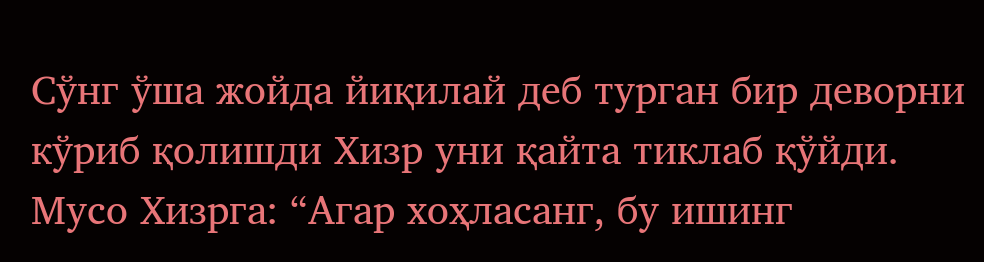Сўнг ўша жойда йиқилай деб турган бир деворни кўриб қолишди Хизр уни қайта тиклаб қўйди. Мусо Хизрга: “Агар хоҳласанг, бу ишинг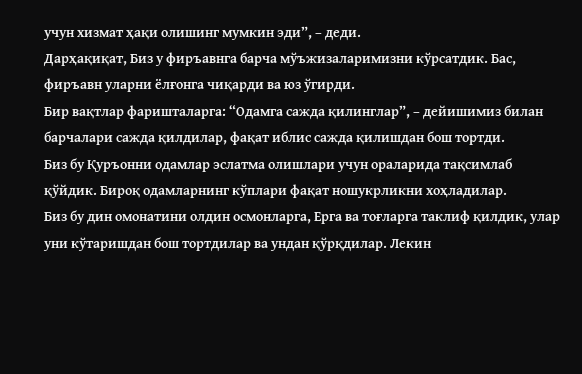учун хизмат ҳақи олишинг мумкин эди”, – деди.
Дарҳақиқат, Биз у фиръавнга барча мўъжизаларимизни кўрсатдик. Бас, фиръавн уларни ёлғонга чиқарди ва юз ўгирди.
Бир вақтлар фаришталарга: “Одамга сажда қилинглар”, – дейишимиз билан барчалари сажда қилдилар, фақат иблис сажда қилишдан бош тортди.
Биз бу Қуръонни одамлар эслатма олишлари учун ораларида тақсимлаб қўйдик. Бироқ одамларнинг кўплари фақат ношукрликни хоҳладилар.
Биз бу дин омонатини олдин осмонларга, Ерга ва тоғларга таклиф қилдик, улар уни кўтаришдан бош тортдилар ва ундан қўрқдилар. Лекин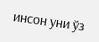инсон уни ўз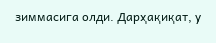зиммасига олди. Дарҳақиқат, у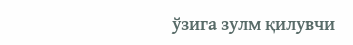ўзига зулм қилувчи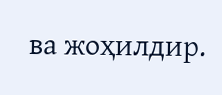ва жоҳилдир.